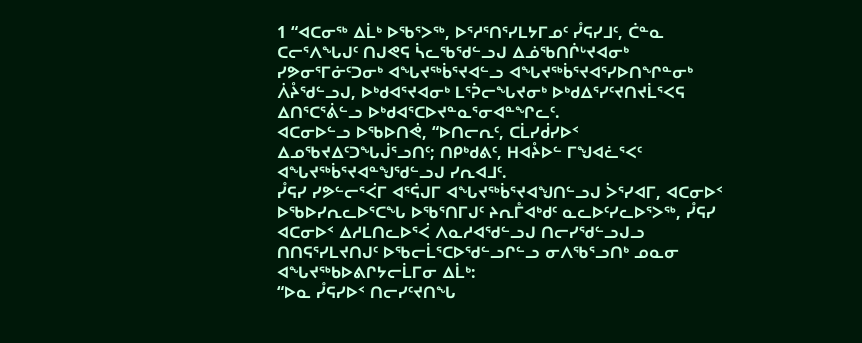1 “ᐊᑕᓂᖅ ᐃᒫᒃ ᐅᖃᕐᐳᖅ, ᐅᕐᓱᕐᑎᕐᓯᒪᔭᒥᓄᑦ ᓮᕋᓯᒧᑦ, ᑖᓐᓇ ᑕᓕᕐᐱᖓᒍᑦ ᑎᒍᕙᕋ ᓵᓚᖃᖁᓪᓗᒍ ᐃᓅᖃᑎᒌᒡᔪᐊᓂᒃ ᓯᕗᓂᕐᒥᓃᑦᑐᓂᒃ ᐊᖓᔪᖅᑳᕐᔪᐊᓪᓗ ᐊᖓᔪᖅᑳᕐᔪᐊᕐᓯᐅᑎᖏᓐᓂᒃ ᐲᔧᖁᓪᓗᒍ, ᐅᒃᑯᐊᕐᔪᐊᓂᒃ ᒪᕐᕉᓕᖓᔪᓂᒃ ᐅᒃᑯᐃᕐᓯᑦᔪᑎᔪᒫᕐᐸᕋ ᐃᑎᕐᑕᕐᕖᓪᓗ ᐅᒃᑯᐊᕐᑕᐅᔪᓐᓇᕐᓂᐊᓐᖏᓚᑦ.
ᐊᑕᓂᐅᓪᓗ ᐅᖃᐅᑎᕚ, “ᐅᑎᓕᕆᑦ, ᑕᒫᓯᑰᓯᐅᑉ ᐃᓄᖃᔪᐃᑦᑐᖓᒎᕐᓗᑎᑦ; ᑎᑭᒃᑯᕕᑦ, ᕼᐊᔧᐅᓪ ᒥᖑᐊᓛᕐᐸᑦ ᐊᖓᔪᖅᑳᕐᔪᐊᓐᖑᖁᓪᓗᒍ ᓯᕆᐊᒧᑦ.
ᓮᕋᓯ ᓯᕗᓪᓕᕐᐹᒥ ᐊᕐᕌᒍᒥ ᐊᖓᔪᖅᑳᕐᔪᐊᖑᑎᓪᓗᒍ ᐴᕐᓯᐊᒥ, ᐊᑕᓂᐅᑉ ᐅᖃᐅᓯᕆᓚᐅᕐᑕᖓ ᐅᖃᕐᑎᒥᒍᑦ ᔨᕆᒤᐊᒃᑯᑦ ᓇᓚᐅᑦᓯᓚᐅᕐᐳᖅ, ᓮᕋᓯ ᐊᑕᓂᐅᑉ ᐃᓱᒪᑎᓚᐅᕐᐹ ᐱᓇᓱᐊᖁᓪᓗᒍ ᑎᓕᓯᖁᓪᓗᒍᓗ ᑎᑎᕋᕐᓯᒪᔪᑎᒍᑦ ᐅᖃᓕᒫᕐᑕᐅᖁᓪᓗᒋᓪᓗ ᓂᐱᖃᕐᓗᑎᒃ ᓄᓇᓂ ᐊᖓᔪᖅᑲᐅᕕᒋᔭᓕᒫᒥᓂ ᐃᒫᒃ:
“ᐅᓇ ᓮᕋᓯᐅᑉ ᑎᓕᓯᑦᔪᑎᖓ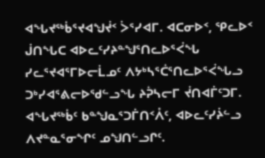ᐊᖓᔪᖅᑳᕐᔪᐊᖑᔫᑉ ᐴᕐᓯᐊᒥ. ᐊᑕᓂᐅᑉ, ᕿᓚᐅᑉ ᒎᑎᖓᑕ ᐊᐅᓚᑦᓯᔨᓐᖑᕐᑎᓚᐅᕐᐹᖓ ᓯᓚᕐᔪᐊᕐᒥᐅᓕᒫᓄᑦ ᐱᔭᒃᓴᕐᑖᕐᑎᓚᐅᕐᐹᖓᓗ ᑐᒃᓯᐊᕐᕕᓕᐅᖁᓪᓗᖓ ᔨᕉᓴᓕᒥ ᔫᑎᐊᒦᑦᑐᒥ.
ᐊᖓᔪᖅᑳᑦ ᑲᓐᖑᓇᕐᑐᒦᑎᑉᐰᑦ, ᐊᐅᓚᑦᓯᔩᓪᓗ ᐱᔪᓐᓇᕐᓂᖏᑦ ᓄᖑᑎᓪᓗᒋᑦ.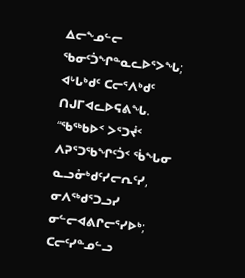ᐃᓕᖕᓄᓪᓕ ᖃᓂᑦᑑᖏᓐᓇᓚᐅᕐᐳᖓ; ᐊᒡᒐᒃᑯᑦ ᑕᓕᕐᐱᒃᑯᑦ ᑎᒍᒥᐊᓚᐅᕋᕕᖓ.
“ᖃᖅᑲᐅᑉ ᐳᕐᑐᔫᑉ ᐱᕈᕐᑐᖃᖏᑦᑑᑉ ᖄᖓᓂ ᓇᓗᓁᒃᑯᑦᓯᓕᕆᑦᓯ, ᓂᐱᖅᑯᕐᑐᓗᓯ ᓂᓪᓕᐊᕕᒋᓕᕐᓯᐅᒃ; ᑕᓕᑦᓯᓐᓄᓪᓗ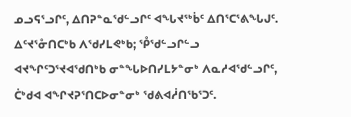ᓄᓗᕋᕐᓗᒋᑦ, ᐃᑎᕈᓐᓇᖁᓪᓗᒋᑦ ᐊᖓᔪᖅᑳᑦ ᐃᑎᕐᑕᕐᕕᖓᒍᑦ.
ᐃᑦᔪᕐᓁᑎᑕᒃᑲ ᐱᖁᓯᒪᕙᒃᑲ; ᕾᖁᓪᓗᒋᓪᓗ ᐊᔪᖏᑦᑐᕐᔪᐊᖁᑎᒃᑲ ᓂᓐᖓᐅᑎᓯᒪᔭᓐᓂᒃ ᐱᓇᓱᐊᖁᓪᓗᒋᑦ, ᑖᒃᑯᐊ ᐊᖏᔪᕈᕐᑎᑕᐅᓂᓐᓂᒃ ᖁᕕᐊᓲᑎᖃᕐᑐᑦ.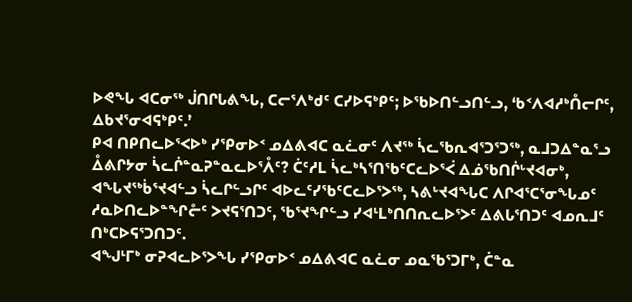ᐅᕙᖓ ᐊᑕᓂᖅ ᒎᑎᒋᒐᕕᖓ, ᑕᓕᕐᐱᒃᑯᑦ ᑕᓯᐅᕋᒃᑭᑦ; ᐅᖃᐅᑎᓪᓗᑎᓪᓗ, ‘ᑲᑉᐱᐊᓱᒃᑍᓕᒋᑦ, ᐃᑲᔪᕐᓂᐊᕋᒃᑭᑦ.’
ᑭᐊ ᑎᑭᑎᓚᐅᕐᐸᐅᒃ ᓯᕿᓂᐅᑉ ᓄᐃᕕᐊᑕ ᓇᓛᓂᑦ ᐱᔪᖅ ᓵᓚᖃᕆᐊᕐᑐᕐᑐᖅ, ᓇᒧᑐᐃᓐᓇᕐᓗ ᐂᕕᒋᔭᓂ ᓵᓚᒌᓐᓇᕈᓐᓇᓚᐅᕐᐰᑦ? ᑖᑦᓱᒪ ᓵᓚᒃᓴᕐᑎᖃᑦᑕᓚᐅᕐᐹ ᐃᓅᖃᑎᒌᒡᔪᐊᓂᒃ, ᐊᖓᔪᖅᑳᕐᔪᐊᓪᓗ ᓵᓚᒋᓪᓗᒋᑦ ᐊᐅᓚᑦᓯᖃᑦᑕᓚᐅᕐᐳᖅ, ᓴᕕᒡᔪᐊᖓᑕ ᐱᒋᐊᕐᑕᕐᓂᖓᓄᑦ ᓱᓇᐅᑎᓚᐅᓐᖏᓔᑦ ᐳᔪᕋᕐᑎᑐᑦ, ᖃᕐᔪᖏᓪᓗ ᓯᐊᒻᒪᒃᑎᑎᕆᓚᐅᕐᐳᑦ ᐃᕕᒐᕐᑎᑐᑦ ᐊᓄᕆᒧᑦ ᑎᒃᑕᐅᕋᕐᑐᑎᑐᑦ.
ᐊᖑᒻᒥᒃ ᓂᕈᐊᓚᐅᕐᐳᖓ ᓯᕿᓂᐅᑉ ᓄᐃᕕᐊᑕ ᓇᓛᓂ ᓄᓇᖃᕐᑐᒥᒃ, ᑖᓐᓇ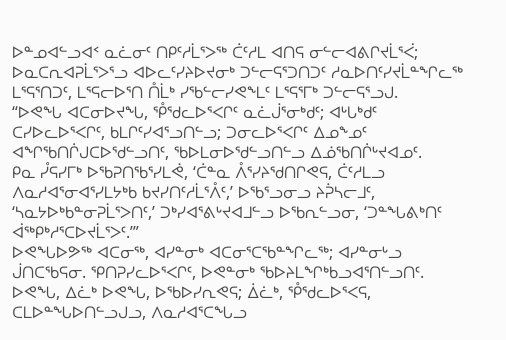ᐅᓐᓄᐊᓪᓗᐊᑉ ᓇᓛᓂᑦ ᑎᑭᑦᓱᒫᕐᐳᖅ ᑖᑦᓱᒪ ᐊᑎᕋ ᓂᓪᓕᐊᕕᒋᔪᒫᕐᐹ; ᐅᓇᑕᕆᐊᕈᒫᕐᐳᕐᓗ ᐊᐅᓚᑦᓯᔨᐅᔪᓂᒃ ᑐᓪᓕᕋᕐᑐᑎᑐᑦ ᓱᓇᐅᑎᑦᓯᔪᒫᓐᖏᓚᖅ ᒪᕐᕋᕐᑎᑐᑦ, ᒪᕐᕋᓕᐅᕐᑎ ᑍᒫᒃ ᓯᖃᓪᓕᓯᕙᖕᒪᑦ ᒪᕐᕋᕐᒥᒃ ᑐᓪᓕᕋᕐᓗᒍ.
“ᐅᕙᖓ ᐊᑕᓂᐅᔪᖓ, ᕾᖁᓚᐅᕐᐸᒋᑦ ᓇᓛᒎᕐᓂᒃᑯᑦ; ᐊᒡᒐᒃᑯᑦ ᑕᓯᐅᓚᐅᕐᐸᒋᑦ, ᑲᒪᒋᑦᓯᐊᕐᓗᑎᓪᓗ; ᑐᓂᓚᐅᕐᐸᒋᑦ ᐃᓄᖕᓄᑦ ᐊᖏᖃᑎᒌᒍᑕᐅᖁᓪᓗᑎᑦ, ᖃᐅᒪᓂᐅᖁᓪᓗᑎᓪᓗ ᐃᓅᖃᑎᒌᒡᔪᐊᓄᑦ.
ᑭᓇ ᓮᕋᓯᒥᒃ ᐅᖃᕈᑎᖃᕐᓯᒪᕚ, ‘ᑖᓐᓇ ᐰᕐᓯᔨᖁᑎᒋᕙᕋ, ᑖᑦᓱᒪᓗ ᐱᓇᓱᐊᕐᓂᐊᕐᓯᒪᔭᒃᑲ ᑲᔪᓯᑎᑦᓱᒫᕐᐰᑦ,’ ᐅᖃᕐᓗᓂᓗ ᔨᕉᓴᓕᒧᑦ, ‘ᓴᓇᔭᐅᒃᑲᓐᓂᕈᒫᕐᐳᑎᑦ,’ ᑐᒃᓯᐊᕐᕕᒡᔪᐊᒧᓪᓗ ᐅᖃᕆᓪᓗᓂ, ‘ᑐᓐᖓᕕᒃᑎᑦ ᐋᖅᑭᒃᓱᕐᑕᐅᔪᒫᕐᐳᑦ.’”
ᐅᕙᖓᐅᕗᖅ ᐊᑕᓂᖅ, ᐊᓯᓐᓂᒃ ᐊᑕᓂᕐᑕᖃᓐᖏᓚᖅ; ᐊᓯᓐᓂᒡᓗ ᒎᑎᑕᖃᕋᓂ. ᕿᑎᕈᓯᓚᐅᕐᐸᒋᑦ, ᐅᕙᓐᓂᒃ ᖃᐅᔨᒪᖏᒃᑲᓗᐊᕐᑎᓪᓗᑎᑦ.
ᐅᕙᖓ, ᐃᓛᒃ ᐅᕙᖓ, ᐅᖃᐅᓯᕆᕙᕋ; ᐄᓛᒃ, ᕾᖁᓚᐅᕐᐸᕋ, ᑕᒪᐅᓐᖓᐅᑎᓪᓗᒍᓗ, ᐱᓇᓱᐊᕐᑕᖓᓗ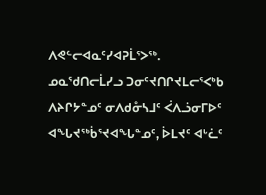ᐱᕙᓪᓕᐊᓇᑦᓯᐊᕈᒫᕐᐳᖅ.
ᓄᓇᖁᑎᓕᒫᓯᓗ ᑐᓂᑦᔪᑎᒋᔪᒪᓕᕐᐸᒃᑲ ᐱᔨᒋᔭᓐᓄᑦ ᓂᐱᑯᓁᓴᒧᑦ ᐹᐱᓘᓂᒥᐅᑦ ᐊᖓᔪᖅᑳᕐᔪᐊᖓᓐᓄᑦ, ᐆᒪᔪᑦ ᐊᒡᓛᑦ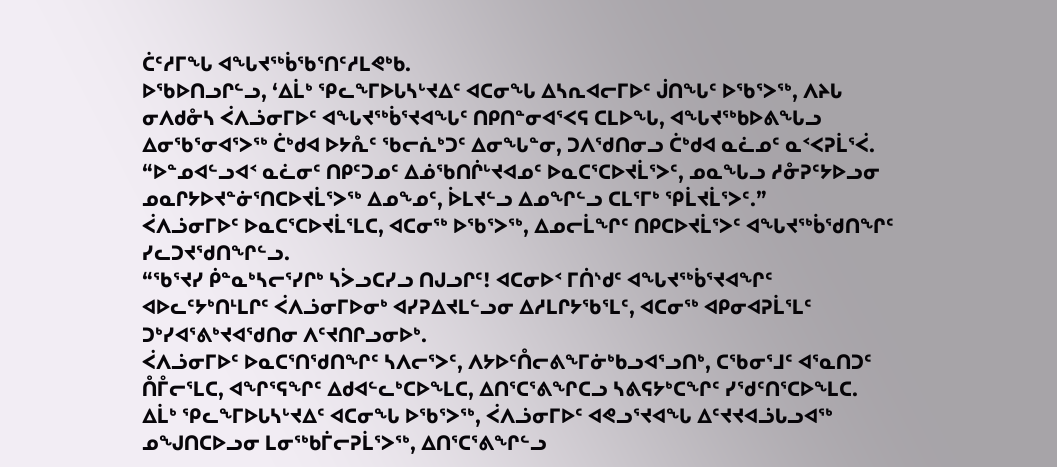ᑖᑦᓱᒥᖓ ᐊᖓᔪᖅᑳᖃᕐᑎᑦᓱᒪᕙᒃᑲ.
ᐅᖃᐅᑎᓗᒋᓪᓗ, ‘ᐃᒫᒃ ᕿᓚᖕᒥᐅᒐᓴᒡᔪᐃᑦ ᐊᑕᓂᖓ ᐃᓴᕆᐊᓕᒥᐅᑦ ᒎᑎᖓᑦ ᐅᖃᕐᐳᖅ, ᐱᔨᒐ ᓂᐱᑯᓁᓴ ᐹᐱᓘᓂᒥᐅᑦ ᐊᖓᔪᖅᑳᕐᔪᐊᖓᑦ ᑎᑭᑎᓐᓂᐊᕐᐸᕋ ᑕᒪᐅᖓ, ᐊᖓᔪᖅᑲᐅᕕᖓᓗ ᐃᓂᖃᕐᓂᐊᕐᐳᖅ ᑖᒃᑯᐊ ᐅᔭᕅᑦ ᖃᓕᕇᒃᑐᑦ ᐃᓂᖓᓐᓂ, ᑐᐱᖁᑎᓂᓗ ᑖᒃᑯᐊ ᓇᓛᓄᑦ ᓇᑉᐸᕈᒫᕐᐹ.
“ᐅᓐᓄᐊᓪᓗᐊᑉ ᓇᓛᓂᑦ ᑎᑭᑦᑐᓄᑦ ᐃᓅᖃᑎᒌᒡᔪᐊᓄᑦ ᐅᓇᑕᕐᑕᐅᔪᒫᕐᐳᑦ, ᓄᓇᖓᓗ ᓱᓁᕈᑦᔭᐅᓗᓂ ᓄᓇᒋᔭᐅᔪᓐᓃᕐᑎᑕᐅᔪᒫᕐᐳᖅ ᐃᓄᖕᓄᑦ, ᐆᒪᔪᓪᓗ ᐃᓄᖏᓪᓗ ᑕᒪᕐᒥᒃ ᕿᒫᔪᒫᕐᐳᑦ.”
ᐹᐱᓘᓂᒥᐅᑦ ᐅᓇᑕᕐᑕᐅᔪᒫᕐᒪᑕ, ᐊᑕᓂᖅ ᐅᖃᕐᐳᖅ, ᐃᓄᓕᒫᖏᑦ ᑎᑭᑕᐅᔪᒫᕐᐳᑦ ᐊᖓᔪᖅᑳᖁᑎᖏᑦ ᓯᓚᑐᔪᖁᑎᖏᓪᓗ.
“ᖃᕐᔪᓯ ᑮᓐᓇᒃᓴᓕᕐᓯᒋᒃ ᓴᐴᓗᑕᓯᓗ ᑎᒍᓗᒋᑦ! ᐊᑕᓂᐅᑉ ᒥᑏᔅᑯᑦ ᐊᖓᔪᖅᑳᕐᔪᐊᖏᑦ ᐊᐅᓚᑦᔭᒃᑎᒻᒪᒋᑦ ᐹᐱᓘᓂᒥᐅᓂᒃ ᐊᓯᕈᐃᔪᒪᓪᓗᓂ ᐃᓱᒪᒋᔭᖃᕐᒪᑦ, ᐊᑕᓂᖅ ᐊᑭᓂᐊᕈᒫᕐᒪᑦ ᑐᒃᓯᐊᕐᕕᒃᔪᐊᖁᑎᓂ ᐱᑦᔪᑎᒋᓗᓂᐅᒃ.
ᐹᐱᓘᓂᒥᐅᑦ ᐅᓇᑕᕐᑎᖁᑎᖏᑦ ᓴᐱᓕᕐᐳᑦ, ᐱᔭᐅᑦᑍᓕᕕᖕᒥᓃᒃᑲᓗᐊᕐᓗᑎᒃ, ᑕᖃᓂᕐᒧᑦ ᐊᕐᓇᑎᑐᑦ ᑍᒤᓕᕐᒪᑕ, ᐊᖏᕐᕋᖏᑦ ᐃᑯᐊᓪᓚᒃᑕᐅᖕᒪᑕ, ᐃᑎᕐᑕᕐᕕᖏᑕᓗ ᓴᕕᕋᔭᒃᑕᖏᑦ ᓯᖁᑦᑎᕐᑕᐅᖕᒪᑕ.
ᐃᒫᒃ ᕿᓚᖕᒥᐅᒐᓴᒡᔪᐃᑦ ᐊᑕᓂᖓ ᐅᖃᕐᐳᖅ, ᐹᐱᓘᓂᒥᐅᑦ ᐊᕙᓗᕐᔪᐊᖓ ᐃᑦᔪᔪᐊᓘᒐᓗᐊᖅ ᓄᖑᑎᑕᐅᓗᓂ ᒪᓂᖅᑲᒦᓕᕈᒫᕐᐳᖅ, ᐃᑎᕐᑕᕐᕕᖏᓪᓗ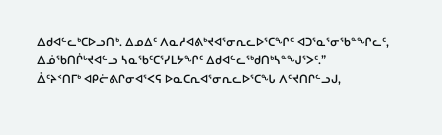ᐃᑯᐊᓪᓚᒃᑕᐅᓗᑎᒃ. ᐃᓄᐃᑦ ᐱᓇᓱᐊᕕᒃᔪᐊᕐᓂᕆᓚᐅᕐᑕᖏᑦ ᐊᑐᕐᓇᕐᓂᖃᓐᖏᓚᑦ, ᐃᓅᖃᑎᒌᒡᔪᐊᓪᓗ ᓴᓇᖃᑦᑕᕐᓯᒪᔭᖏᑦ ᐃᑯᐊᓪᓚᖅᑯᑎᒃᓴᓐᖑᕐᐳᑦ.”
ᐄᑦᔨᑉᑎᒥᒃ ᐊᑭᓖᕕᒋᓂᐊᕐᐸᕋ ᐅᓇᑕᕆᐊᕐᓂᕆᓚᐅᕐᑕᖓ ᐱᑦᔪᑎᒋᓪᓗᒍ,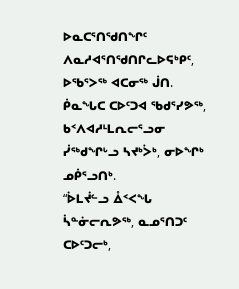ᐅᓇᑕᕐᑎᖁᑎᖏᑦ ᐱᓇᓱᐊᕐᑎᖁᑎᒋᓚᐅᕋᒃᑭᑦ, ᐅᖃᕐᐳᖅ ᐊᑕᓂᖅ ᒎᑎ.
ᑮᓇᖓᑕ ᑕᐅᑦᑐᐊ ᖃᑯᕐᓯᕗᖅ, ᑲᑉᐱᐊᓱᒻᒪᕆᓕᕐᓗᓂ ᓰᖅᑯᖏᒡᓗ ᓴᔪᒃᐴᒃ, ᓂᐅᖏᒃ ᓄᑮᕐᓗᑎᒃ.
“ᐆᒪᔫᓪᓗ ᐂᑉᐸᖓ ᓵᓐᓃᓕᕆᕗᖅ, ᓇᓄᕐᑎᑐᑦ ᑕᐅᑦᑐᓕᒃ,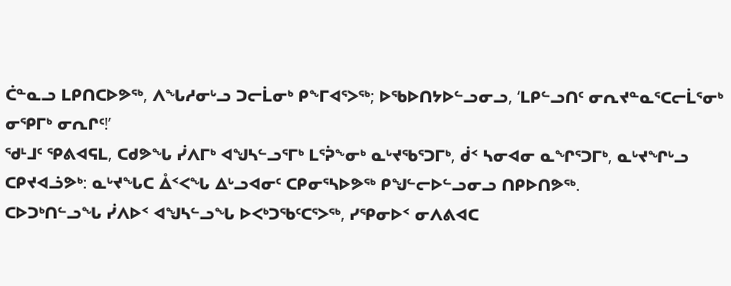ᑖᓐᓇᓗ ᒪᑭᑎᑕᐅᕗᖅ, ᐱᖓᓱᓂᒡᓗ ᑐᓕᒫᓂᒃ ᑭᖕᒥᐊᕐᐳᖅ; ᐅᖃᐅᑎᔭᐅᓪᓗᓂᓗ, ‘ᒪᑭᓪᓗᑎᑦ ᓂᕆᔪᓐᓇᕐᑕᓕᒫᕐᓂᒃ ᓂᕿᒥᒃ ᓂᕆᒋᑦ!’
ᖁᒻᒧᑦ ᕿᕕᐊᕋᒪ, ᑕᑯᕗᖓ ᓰᐱᒥᒃ ᐊᖑᓴᓪᓗᕐᒥᒃ ᒪᕐᕉᖕᓂᒃ ᓇᒡᔪᖃᕐᑐᒥᒃ, ᑰᑉ ᓴᓂᐊᓂ ᓇᖏᕐᑐᒥᒃ, ᓇᒡᔪᖏᒡᓗ ᑕᑭᔪᐊᓘᕗᒃ: ᓇᒡᔪᖓᑕ ᐂᑉᐸᖓ ᐃᒡᓗᐊᓂᑦ ᑕᑭᓂᕐᓴᐅᕗᖅ ᑭᖑᓪᓕᐅᓪᓗᓂᓗ ᑎᑭᐅᑎᕗᖅ.
ᑕᐅᑐᒃᑎᓪᓗᖓ ᓰᐱᐅᑉ ᐊᖑᓴᓪᓗᖓ ᐅᐸᒃᑐᖃᑦᑕᕐᐳᖅ, ᓯᕿᓂᐅᑉ ᓂᐱᕕᐊᑕ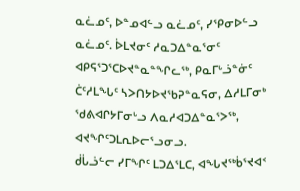ᓇᓛᓄᑦ, ᐅᓐᓄᐊᓪᓗ ᓇᓛᓄᑦ, ᓯᕿᓂᐅᓪᓗ ᓇᓛᓄᑦ. ᐆᒪᔪᓂᑦ ᓱᓇᑐᐃᓐᓇᕐᓂᑦ ᐊᑭᕋᕐᑐᕐᑕᐅᔪᓐᓇᓐᖏᓚᖅ, ᑭᓇᒥᒡᓘᓐᓃᑦ ᑖᑦᓱᒪᖓᑦ ᓴᐳᑎᔭᐅᔪᖃᕈᓐᓇᕋᓂ, ᐃᓱᒪᒥᓂᒃ ᖁᕕᐊᒋᔭᒥᓂᒡᓗ ᐱᓇᓱᐊᑐᐃᓐᓇᕐᐳᖅ, ᐊᔪᖏᑦᑐᒪᕆᐅᓕᕐᓗᓂᓗ.
ᑰᒑᓘᓪᓕ ᓯᒥᖏᑦ ᒪᑐᐃᕐᒪᑕ, ᐊᖓᔪᖅᑳᕐᔪᐊᑉ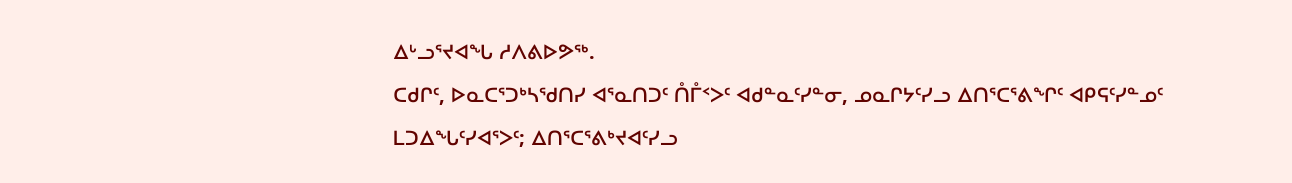ᐃᒡᓗᕐᔪᐊᖓ ᓱᐱᕕᐅᕗᖅ.
ᑕᑯᒋᑦ, ᐅᓇᑕᕐᑐᒃᓴᖁᑎᓯ ᐊᕐᓇᑎᑐᑦ ᑍᒤᑉᐳᑦ ᐊᑯᓐᓇᑦᓯᓐᓂ, ᓄᓇᒋᔭᑦᓯᓗ ᐃᑎᕐᑕᕐᕕᖏᑦ ᐊᑭᕋᑦᓯᓐᓄᑦ ᒪᑐᐃᖓᑦᓯᐊᕐᐳᑦ; ᐃᑎᕐᑕᕐᕕᒃᔪᐊᑦᓯᓗ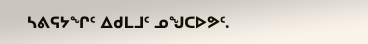ᓴᕕᕋᔭᖏᑦ ᐃᑯᒪᒧᑦ ᓄᖑᑕᐅᕗᑦ.